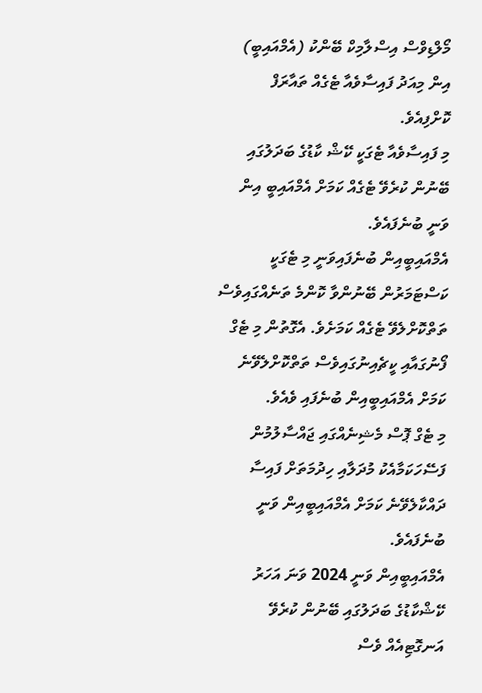މޯލްޑިވްސް އިސްލާމިކް ބޭންކު (އެމްއައިބީ) އިން މިއަދު ފައިސާވެއާ ޓެގެއް ތައާރަފް ކޮށްފިއެވެ.
މި ފައިސާވެއާ ޓެގަކީ ކޭޝް ކާޑުގެ ބަދަލުގައި ބޭނުން ކުރެވޭ ޓެގެއް ކަމަށް އެމްއައިބީ އިން ވަނީ ބުނެފައެވެ.
އެމްއައިބީއިން ބުނެފައިވަނީ މި ޓެގަކީ ކަސްޓަމަރުން ބޭނުންވާ ކޮންމެ ތަނެއްގައިވެސް ތަތްކޮށްލެވޭ ޓެގެއް ކަމަށެވެ. އެގޮތުން މި ޓެގް ފޯނުގައާއި ކީޗެއިނުގައިވެސް ތަތްކޮށްލެވޭނެ ކަމަށް އެމްއައިބީއިން ބުނެފައި ވެއެވެ.
މި ޓެގް ޕޮސް މެޝިނެއްގައި ޖައްސާލުމުން ފަސޭހަކަމާއެކު މުދަލާއި ހިދުމަތަށް ފައިސާ ދައްކާލެވޭނެ ކަމަށް އެމްއައިބީއިން ވަނީ ބުނެފައެވެ.
އެމްއައިބީއިން ވަނީ 2024 ވަނަ އަހަރު ކޭޝްކާޑުގެ ބަދަލުގައި ބޭނުން ކުރެވޭ އަނގޮޓިއެއް ވެސް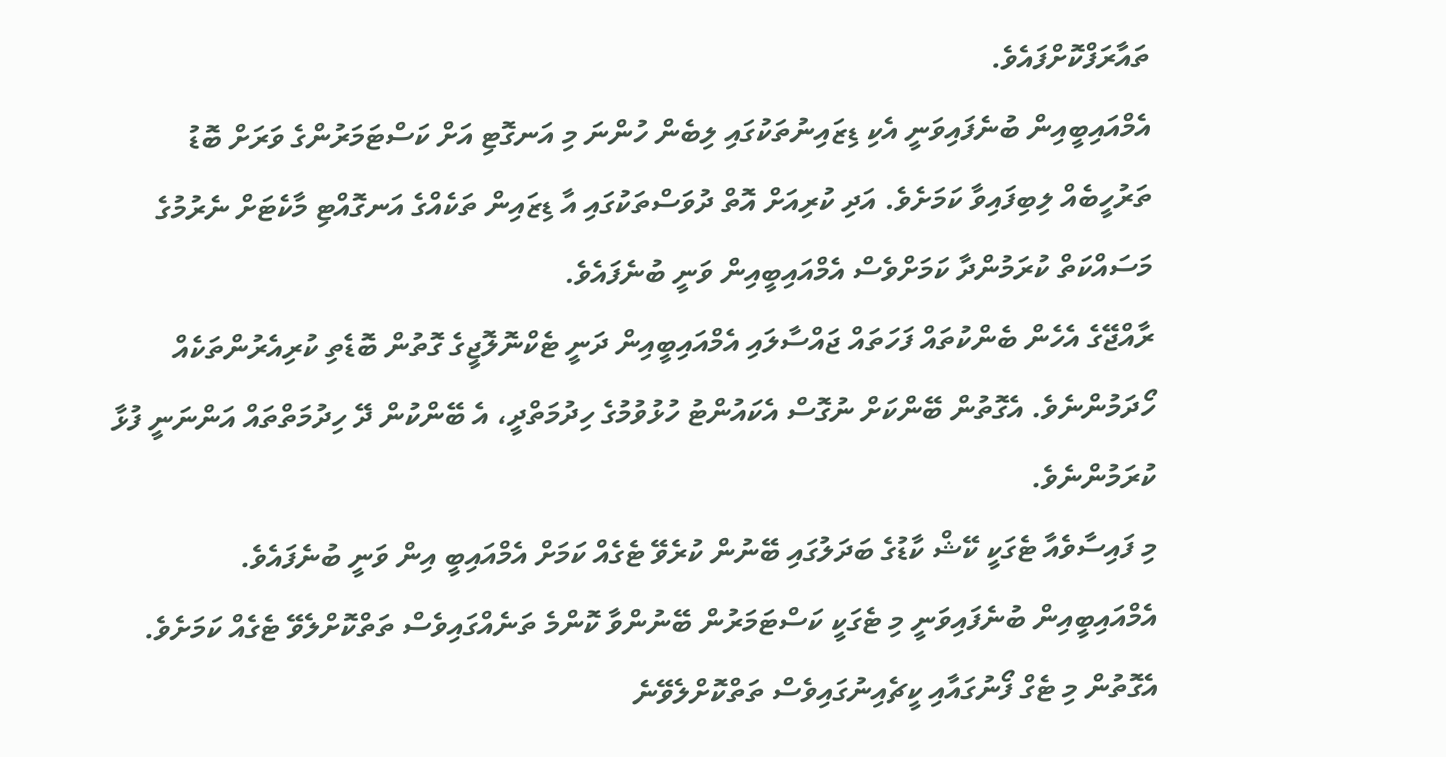ތައާރަފްކޮށްފައެވެ.
އެމްއައިބީއިން ބުނެފައިވަނީ އެކި ޑިޒައިނުތަކުގައި ލިބެން ހުންނަ މި އަނގޮޓި އަށް ކަސްޓަމަރުންގެ ވަރަށް ބޮޑު ތަރުހީބެއް ލިބިފައިވާ ކަމަށެވެ. އަދި ކުރިއަށް އޮތް ދުވަސްތަކުގައި އާ ޑިޒައިން ތަކެއްގެ އަނގޮއްޓި މާކެޓަށް ނެރުމުގެ މަސައްކަތް ކުރަމުންދާ ކަމަށްވެސް އެމްއައިބީއިން ވަނީ ބުނެފައެވެ.
ރާއްޖޭގެ އެހެން ބެންކުތައް ފަހަތައް ޖައްސާލައި އެމްއައިބީއިން ދަނީ ޓެކްނޮލޮޖީގެ ގޮތުން ބޮޑެތި ކުރިއެރުންތަކެއް ހޯދަމުންނެވެ. އެގޮތުން ބޭންކަށް ނުގޮސް އެކައުންޓު ހުޅުވުމުގެ ހިދުމަތްދީ، އެ ބޭންކުން ދޭ ހިދުމަތްތައް އަންނަނީ ފުޅާ ކުރަމުންނެވެ.
މި ފައިސާވެއާ ޓެގަކީ ކޭޝް ކާޑުގެ ބަދަލުގައި ބޭނުން ކުރެވޭ ޓެގެއް ކަމަށް އެމްއައިބީ އިން ވަނީ ބުނެފައެވެ.
އެމްއައިބީއިން ބުނެފައިވަނީ މި ޓެގަކީ ކަސްޓަމަރުން ބޭނުންވާ ކޮންމެ ތަނެއްގައިވެސް ތަތްކޮށްލެވޭ ޓެގެއް ކަމަށެވެ. އެގޮތުން މި ޓެގް ފޯނުގައާއި ކީޗެއިނުގައިވެސް ތަތްކޮށްލެވޭނެ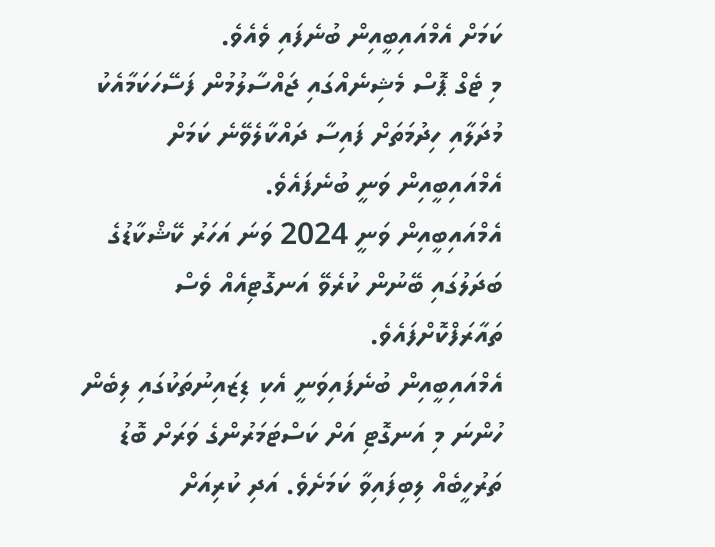ކަމަށް އެމްއައިބީއިން ބުނެފައި ވެއެވެ.
މި ޓެގް ޕޮސް މެޝިނެއްގައި ޖައްސާލުމުން ފަސޭހަކަމާއެކު މުދަލާއި ހިދުމަތަށް ފައިސާ ދައްކާލެވޭނެ ކަމަށް އެމްއައިބީއިން ވަނީ ބުނެފައެވެ.
އެމްއައިބީއިން ވަނީ 2024 ވަނަ އަހަރު ކޭޝްކާޑުގެ ބަދަލުގައި ބޭނުން ކުރެވޭ އަނގޮޓިއެއް ވެސް ތައާރަފްކޮށްފައެވެ.
އެމްއައިބީއިން ބުނެފައިވަނީ އެކި ޑިޒައިނުތަކުގައި ލިބެން ހުންނަ މި އަނގޮޓި އަށް ކަސްޓަމަރުންގެ ވަރަށް ބޮޑު ތަރުހީބެއް ލިބިފައިވާ ކަމަށެވެ. އަދި ކުރިއަށް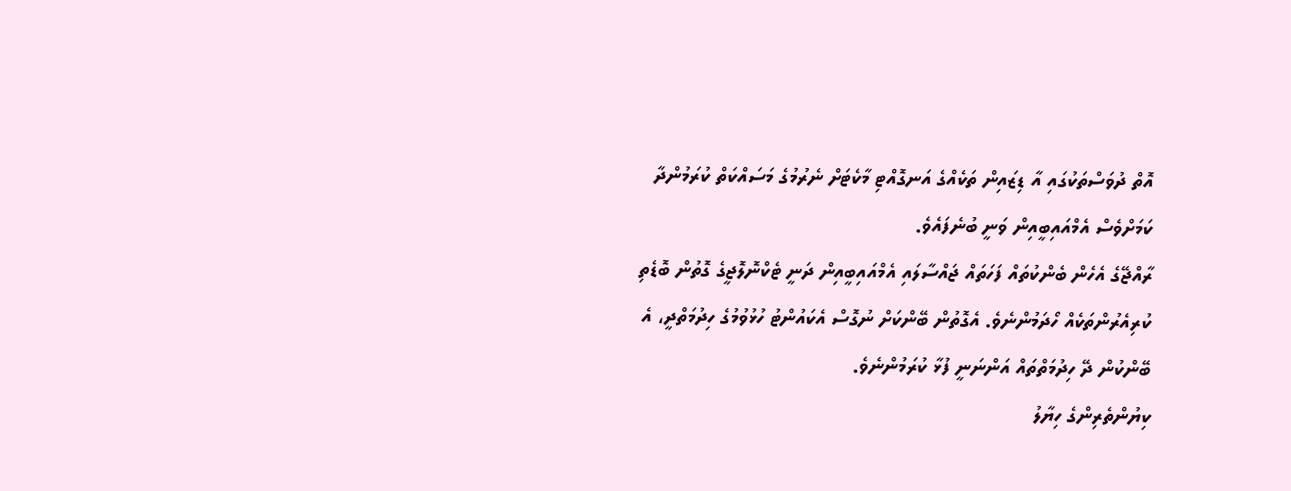އޮތް ދުވަސްތަކުގައި އާ ޑިޒައިން ތަކެއްގެ އަނގޮއްޓި މާކެޓަށް ނެރުމުގެ މަސައްކަތް ކުރަމުންދާ ކަމަށްވެސް އެމްއައިބީއިން ވަނީ ބުނެފައެވެ.
ރާއްޖޭގެ އެހެން ބެންކުތައް ފަހަތައް ޖައްސާލައި އެމްއައިބީއިން ދަނީ ޓެކްނޮލޮޖީގެ ގޮތުން ބޮޑެތި ކުރިއެރުންތަކެއް ހޯދަމުންނެވެ. އެގޮތުން ބޭންކަށް ނުގޮސް އެކައުންޓު ހުޅުވުމުގެ ހިދުމަތްދީ، އެ ބޭންކުން ދޭ ހިދުމަތްތައް އަންނަނީ ފުޅާ ކުރަމުންނެވެ.
ކިޔުންތެރިންގެ ހިޔާލު